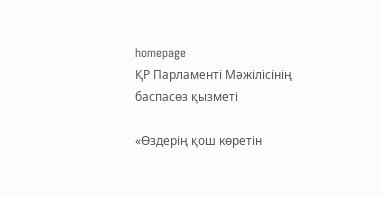homepage
ҚР Парламенті Мәжілісінің баспасөз қызметі

«Өздерің қош көретін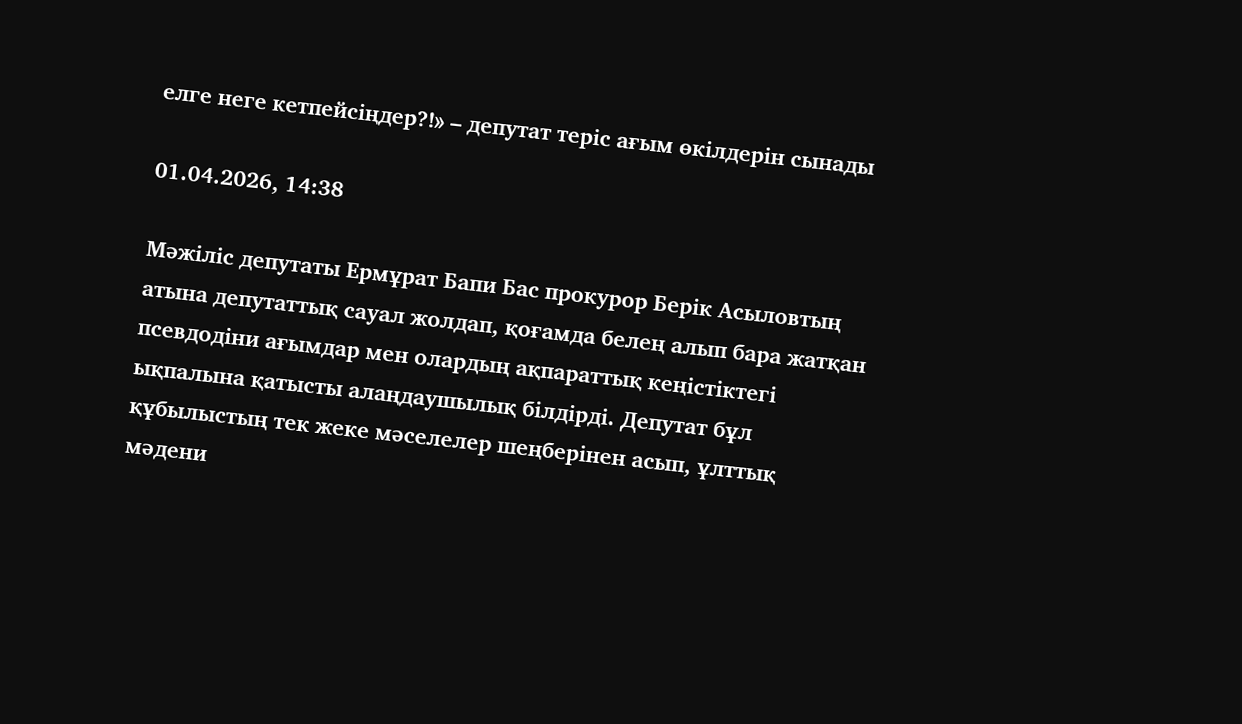елге неге кетпейсіңдер?!» – депутат теріс ағым өкілдерін сынады

01.04.2026, 14:38

Мәжіліс депутаты Ермұрат Бапи Бас прокурор Берік Асыловтың атына депутаттық сауал жолдап, қоғамда белең алып бара жатқан псевдодіни ағымдар мен олардың ақпараттық кеңістіктегі ықпалына қатысты алаңдаушылық білдірді. Депутат бұл құбылыстың тек жеке мәселелер шеңберінен асып, ұлттық мәдени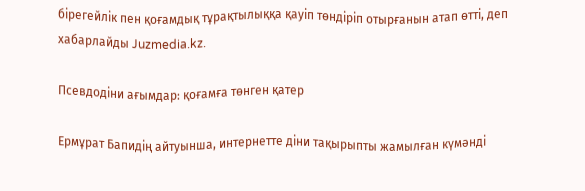бірегейлік пен қоғамдық тұрақтылыққа қауіп төндіріп отырғанын атап өтті, деп хабарлайды Juzmedia.kz.

Псевдодіни ағымдар: қоғамға төнген қатер

Ермұрат Бапидің айтуынша, интернетте діни тақырыпты жамылған күмәнді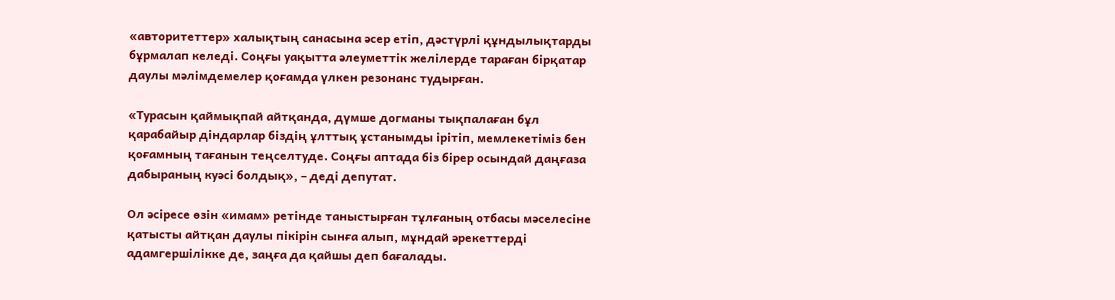«авторитеттер» халықтың санасына әсер етіп, дәстүрлі құндылықтарды бұрмалап келеді. Соңғы уақытта әлеуметтік желілерде тараған бірқатар даулы мәлімдемелер қоғамда үлкен резонанс тудырған.

«Турасын қаймықпай айтқанда, дүмше догманы тықпалаған бұл қарабайыр діндарлар біздің ұлттық ұстанымды ірітіп, мемлекетіміз бен қоғамның тағанын теңселтуде. Соңғы аптада біз бірер осындай даңғаза дабыраның куәсі болдық», – деді депутат.

Ол әсіресе өзін «имам» ретінде таныстырған тұлғаның отбасы мәселесіне қатысты айтқан даулы пікірін сынға алып, мұндай әрекеттерді адамгершілікке де, заңға да қайшы деп бағалады.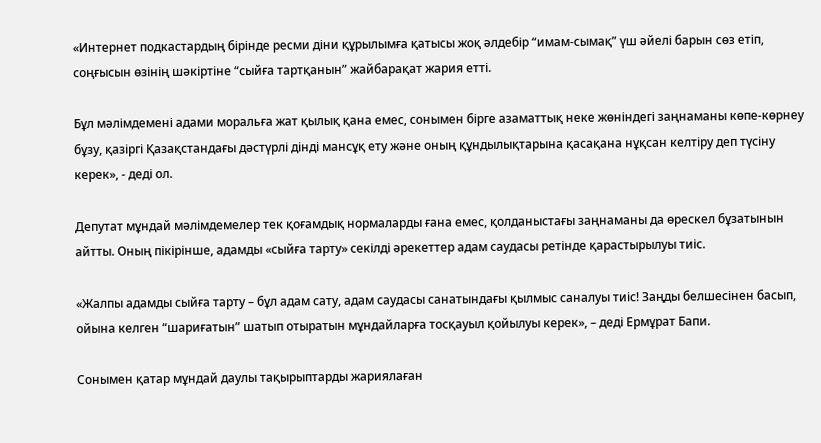«Интернет подкастардың бірінде ресми діни құрылымға қатысы жоқ әлдебір “имам-сымақ” үш әйелі барын сөз етіп, соңғысын өзінің шәкіртіне “сыйға тартқанын” жайбарақат жария етті.

Бұл мәлімдемені адами моральға жат қылық қана емес, сонымен бірге азаматтық неке жөніндегі заңнаманы көпе-көрнеу бұзу, қазіргі Қазақстандағы дәстүрлі дінді мансұқ ету және оның құндылықтарына қасақана нұқсан келтіру деп түсіну керек», - деді ол.

Депутат мұндай мәлімдемелер тек қоғамдық нормаларды ғана емес, қолданыстағы заңнаманы да өрескел бұзатынын айтты. Оның пікірінше, адамды «сыйға тарту» секілді әрекеттер адам саудасы ретінде қарастырылуы тиіс.

«Жалпы адамды сыйға тарту – бұл адам сату, адам саудасы санатындағы қылмыс саналуы тиіс! Заңды белшесінен басып, ойына келген “шариғатын” шатып отыратын мұндайларға тосқауыл қойылуы керек», – деді Ермұрат Бапи.

Сонымен қатар мұндай даулы тақырыптарды жариялаған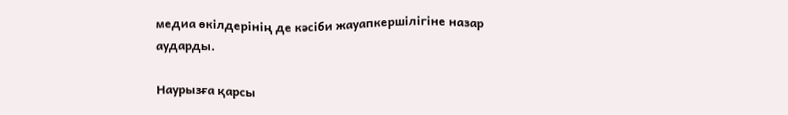медиа өкілдерінің де кәсіби жауапкершілігіне назар аударды.

Наурызға қарсы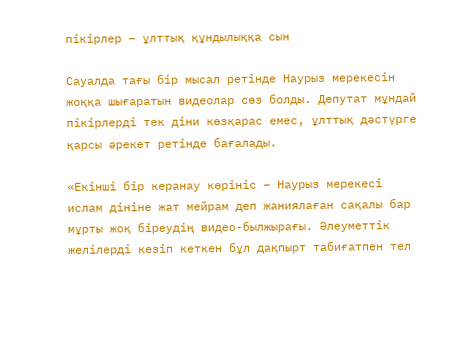пікірлер – ұлттық құндылыққа сын

Сауалда тағы бір мысал ретінде Наурыз мерекесін жоққа шығаратын видеолар сөз болды. Депутат мұндай пікірлерді тек діни көзқарас емес, ұлттық дәстүрге қарсы әрекет ретінде бағалады.

«Екінші бір керанау көрініс – Наурыз мерекесі ислам дініне жат мейрам деп жаниялаған сақалы бар мұрты жоқ біреудің видео-былжырағы. Әлеуметтік желілерді кезіп кеткен бұл дақпырт табиғатпен тел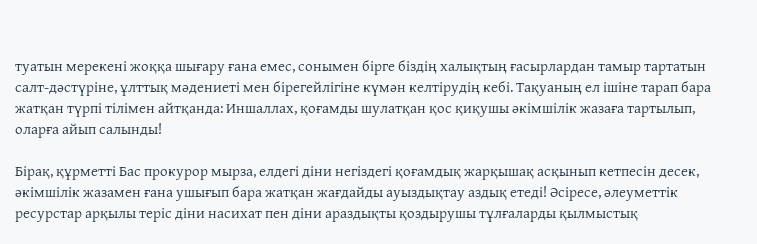туатын мерекені жоққа шығару ғана емес, сонымен бірге біздің халықтың ғасырлардан тамыр тартатын салт-дәстүріне, ұлттық мәдениеті мен бірегейлігіне күмән келтірудің кебі. Тақуаның ел ішіне тарап бара жатқан түрпі тілімен айтқанда: Иншаллах, қоғамды шулатқан қос қиқушы әкімшілік жазаға тартылып, оларға айып салынды!

Бірақ, құрметті Бас прокурор мырза, елдегі діни негіздегі қоғамдық жарқышақ асқынып кетпесін десек, әкімшілік жазамен ғана ушығып бара жатқан жағдайды ауыздықтау аздық етеді! Әсіресе, әлеуметтік ресурстар арқылы теріс діни насихат пен діни араздықты қоздырушы тұлғаларды қылмыстық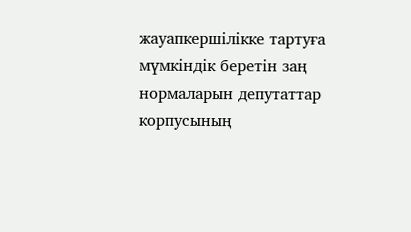жауапкершілікке тартуға мүмкіндік беретін заң нормаларын депутаттар корпусының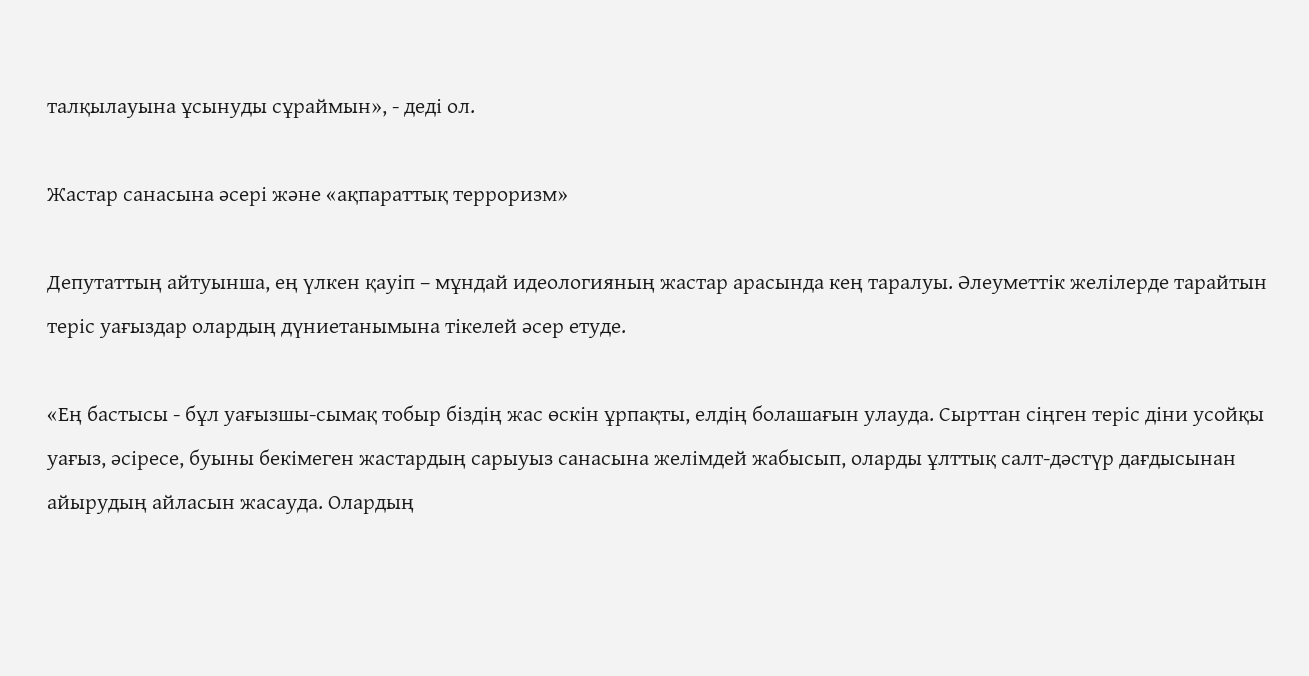талқылауына ұсынуды сұраймын», - деді ол.

Жастар санасына әсері және «ақпараттық терроризм»

Депутаттың айтуынша, ең үлкен қауіп – мұндай идеологияның жастар арасында кең таралуы. Әлеуметтік желілерде тарайтын теріс уағыздар олардың дүниетанымына тікелей әсер етуде.

«Ең бастысы - бұл уағызшы-сымақ тобыр біздің жас өскін ұрпақты, елдің болашағын улауда. Сырттан сіңген теріс діни усойқы уағыз, әсіресе, буыны бекімеген жастардың сарыуыз санасына желімдей жабысып, оларды ұлттық салт-дәстүр дағдысынан айырудың айласын жасауда. Олардың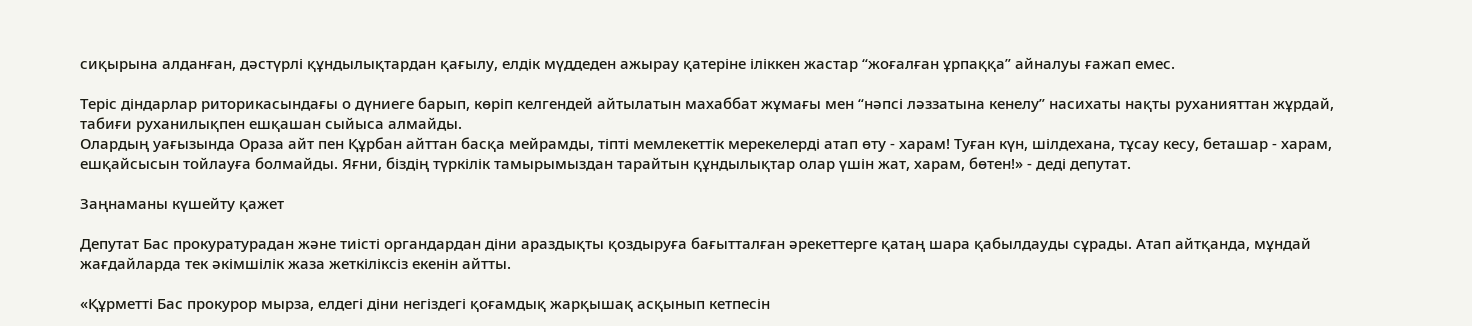сиқырына алданған, дәстүрлі құндылықтардан қағылу, елдік мүддеден ажырау қатеріне іліккен жастар “жоғалған ұрпаққа” айналуы ғажап емес.

Теріс діндарлар риторикасындағы о дүниеге барып, көріп келгендей айтылатын махаббат жұмағы мен “нәпсі ләззатына кенелу” насихаты нақты руханияттан жұрдай, табиғи руханилықпен ешқашан сыйыса алмайды.
Олардың уағызында Ораза айт пен Құрбан айттан басқа мейрамды, тіпті мемлекеттік мерекелерді атап өту - харам! Туған күн, шілдехана, тұсау кесу, беташар - харам, ешқайсысын тойлауға болмайды. Яғни, біздің түркілік тамырымыздан тарайтын құндылықтар олар үшін жат, харам, бөтен!» - деді депутат.

Заңнаманы күшейту қажет

Депутат Бас прокуратурадан және тиісті органдардан діни араздықты қоздыруға бағытталған әрекеттерге қатаң шара қабылдауды сұрады. Атап айтқанда, мұндай жағдайларда тек әкімшілік жаза жеткіліксіз екенін айтты.

«Құрметті Бас прокурор мырза, елдегі діни негіздегі қоғамдық жарқышақ асқынып кетпесін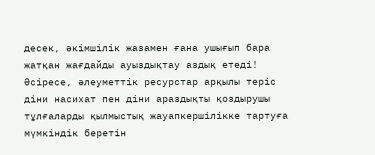десек, әкімшілік жазамен ғана ушығып бара жатқан жағдайды ауыздықтау аздық етеді! Әсіресе, әлеуметтік ресурстар арқылы теріс діни насихат пен діни араздықты қоздырушы тұлғаларды қылмыстық жауапкершілікке тартуға мүмкіндік беретін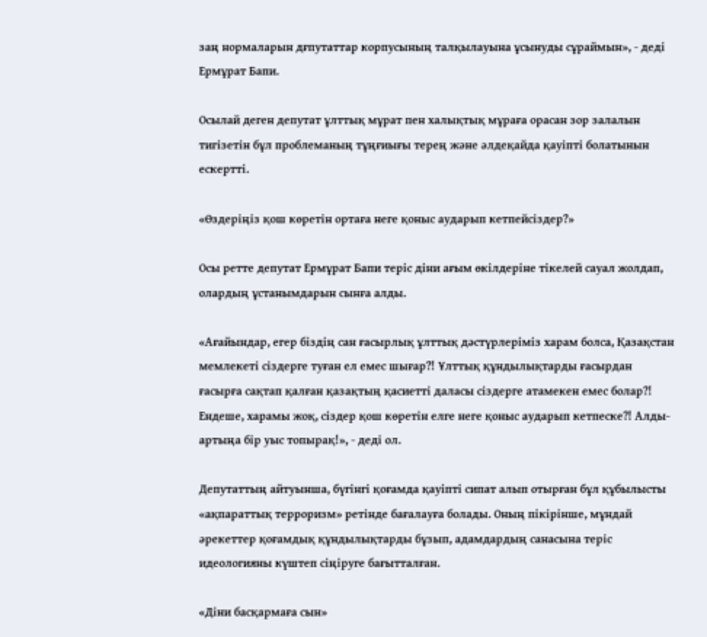заң нормаларын дғпутаттар корпусының талқылауына ұсынуды сұраймын», - деді Ермұрат Бапи.

Осылай деген депутат ұлттық мұрат пен халықтық мұраға орасан зор залалын тигізетін бұл проблеманың тұңғиығы терең және әлдеқайда қауіпті болатынын ескертті.

«Өздеріңіз қош көретін ортаға неге қоныс аударып кетпейсіздер?»

Осы ретте депутат Ермұрат Бапи теріс діни ағым өкілдеріне тікелей сауал жолдап, олардың ұстанымдарын сынға алды.

«Ағайындар, егер біздің сан ғасырлық ұлттық дәстүрлеріміз харам болса, Қазақстан мемлекеті сіздерге туған ел емес шығар?! Ұлттық құндылықтарды ғасырдан ғасырға сақтап қалған қазақтың қасиетті даласы сіздерге атамекен емес болар?! Ендеше, харамы жоқ, сіздер қош көретін елге неге қоныс аударып кетпеске?! Алды-артыңа бір уыс топырақ!», - деді ол.

Депутаттың айтуынша, бүгінгі қоғамда қауіпті сипат алып отырған бұл құбылысты «ақпараттық терроризм» ретінде бағалауға болады. Оның пікірінше, мұндай әрекеттер қоғамдық құндылықтарды бұзып, адамдардың санасына теріс идеологияны күштеп сіңіруге бағытталған.

«Діни басқармаға сын»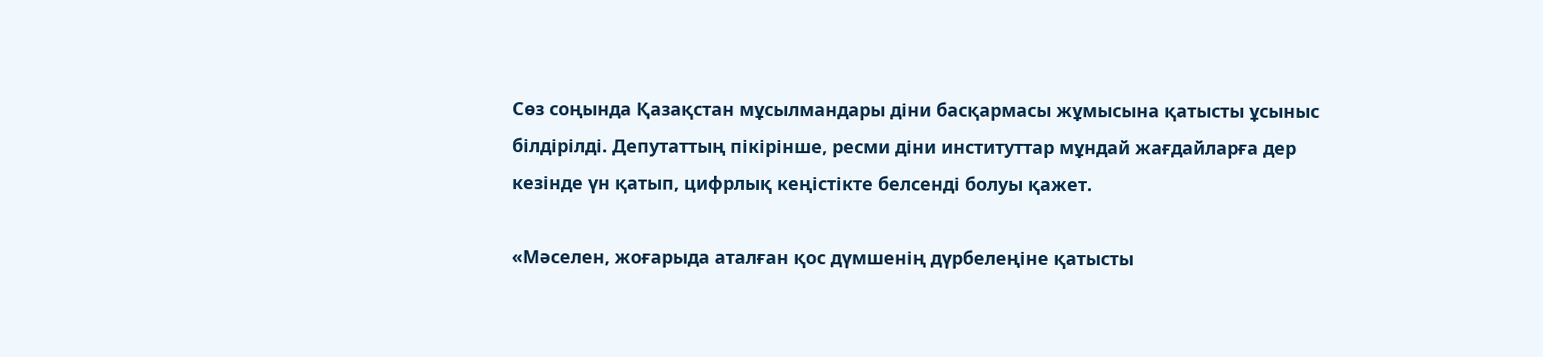Сөз соңында Қазақстан мұсылмандары діни басқармасы жұмысына қатысты ұсыныс білдірілді. Депутаттың пікірінше, ресми діни институттар мұндай жағдайларға дер кезінде үн қатып, цифрлық кеңістікте белсенді болуы қажет.

«Мәселен, жоғарыда аталған қос дүмшенің дүрбелеңіне қатысты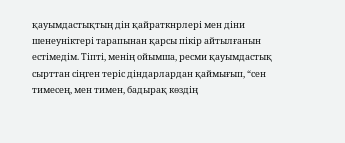қауымдастықтың дін қайраткнрлері мен діни шенеуніктері тарапынан қарсы пікір айтылғанын естімедім. Тіпті, менің ойымша, ресми қауымдастық сырттан сіңген теріс діндарлардан қаймығып, “сен тимесең, мен тимен, бадырақ көздің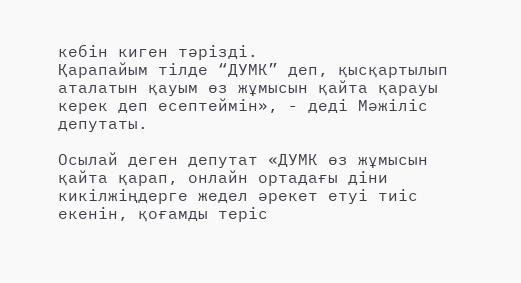кебін киген тәрізді.
Қарапайым тілде “ДУМК” деп, қысқартылып аталатын қауым өз жұмысын қайта қарауы керек деп есептеймін», - деді Мәжіліс депутаты.

Осылай деген депутат «ДУМК өз жұмысын қайта қарап, онлайн ортадағы діни кикілжіңдерге жедел әрекет етуі тиіс екенін, қоғамды теріс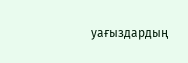уағыздардың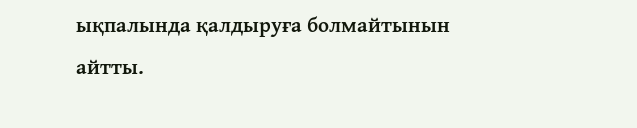ықпалында қалдыруға болмайтынын айтты.